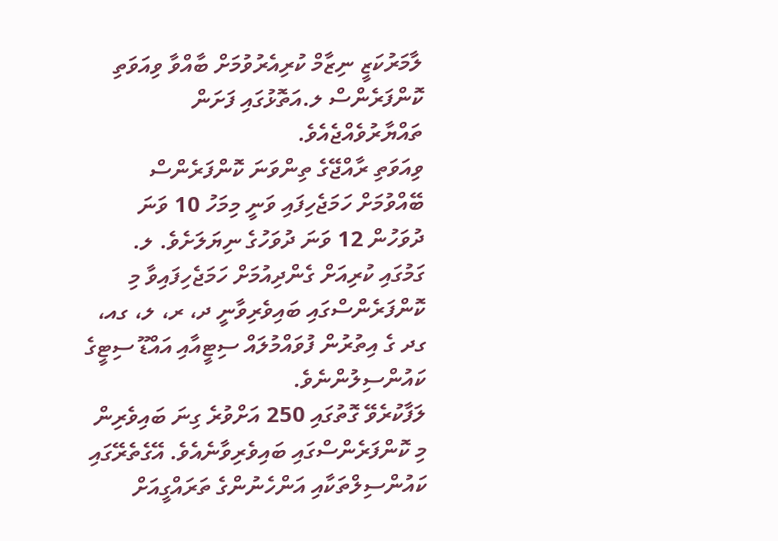ލާމަރުކަޒީ ނިޒާމް ކުރިއެރުވުމަށް ބާއްވާ ވިއަވަތި ކޮންފަރެންސް ލ.އަތޮޅުގައި ފަށަން ތައްޔާރުވެއްޖެއެވެ.
ވިއަވަތި ރާއްޖޭގެ ތިންވަނަ ކޮންފަރެންސް ބޭއްވުމަށް ހަމަޖެހިފައި ވަނީ މިމަހު 10 ވަނަ ދުވަހުން 12 ވަނަ ދުވަހުގެ ނިޔަލަށެވެ. ލ. ގަމުގައި ކުރިއަށް ގެންދިއުމަށް ހަމަޖެހިފައިވާ މި ކޮންފަރެންސްގައި ބައިވެރިވާނީ ދ، ރ، ލ، ގއ، ގދ ގެ އިތުރުން ފުވައްމުލައް ސިޓީއާއި އައްޑޫ ސިޓީގެ ކައުންސިލުންނެވެ.
ލަފާކުރެވޭ ގޮތުގައި 250 އަށްވުރެ ގިނަ ބައިވެރިން މި ކޮންފަރެންސްގައި ބައިވެރިވާނެއެވެ. އޭގެތެރޭގައި ކައުންސިލްތަކާއި އަންހެނުންގެ ތަރައްގީއަށް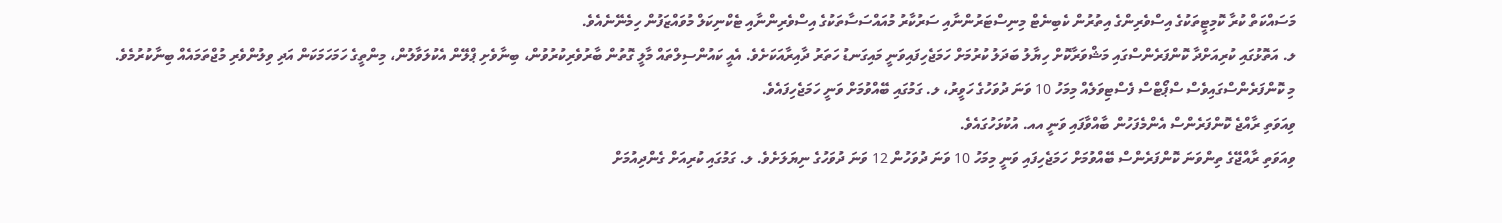މަސައްކަތް ކުރާ ކޮމިޓީތަކުގެ އިސްވެރިންގެ އިތުރުން ކެބިނެޓް މިނިސްޓަރުންނާއި ސަރުކާރު މުއައްސަސާތަކުގެ އިސްވެރިންނާއި ޓެކްނިކަލް މުވައްޒަފުން ހިމެނޭނެއެވެ.
ލ. އަތޮޅުގައި ކުރިއަށްދާ ކޮންފަރެންސްގައި މަޝްވަރާކޮށް ހިޔާލު ބަދަލު ކުރުމަށް ހަމަޖެހިފައިވަނީ މައިގަނޑު ހަތަރު ދާއިރާއަކަށެވެ. އެއީ ކައުންސިލްތައް މާލީ ގޮތުން ބާރުވެރިކުރުވުން، ބިނާވެށި ޕްލޭން އެކުލަވާލުން، މިންތީގެ ހަމަހަމަކަން އަދި ވިލުންވެރި މުޖްތަމައެއް ބިނާކުރުމެވެ.
މި ކޮންފަރެންސްގައިވެސް ސްޕޯޓްސް ފެސްޓިވަލެއް މިމަހު 10 ވަނަ ދުވަހުގެ ހަވީރު، ލ. ގަމުގައި ބޭއްވުމަށް ވަނީ ހަމަޖެހިފައެވެ.
ވިއަވަތި ރާއްޖެ ކޮންފަރެންސް އެންމެފަހުން ބާއްވާފައި ވަނީ އއ. އުކުޅަހުގައެވެ.
ވިއަވަތި ރާއްޖޭގެ ތިންވަނަ ކޮންފަރެންސް ބޭއްވުމަށް ހަމަޖެހިފައި ވަނީ މިމަހު 10 ވަނަ ދުވަހުން 12 ވަނަ ދުވަހުގެ ނިޔަލަށެވެ. ލ. ގަމުގައި ކުރިއަށް ގެންދިއުމަށް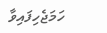ހަމަޖެހިފައިވާ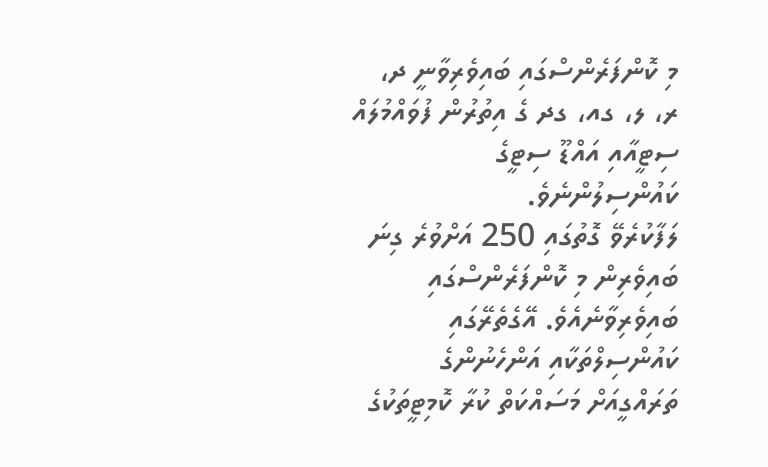މި ކޮންފަރެންސްގައި ބައިވެރިވާނީ ދ، ރ، ލ، ގއ، ގދ ގެ އިތުރުން ފުވައްމުލައް ސިޓީއާއި އައްޑޫ ސިޓީގެ ކައުންސިލުންނެވެ.
ލަފާކުރެވޭ ގޮތުގައި 250 އަށްވުރެ ގިނަ ބައިވެރިން މި ކޮންފަރެންސްގައި ބައިވެރިވާނެއެވެ. އޭގެތެރޭގައި ކައުންސިލްތަކާއި އަންހެނުންގެ ތަރައްގީއަށް މަސައްކަތް ކުރާ ކޮމިޓީތަކުގެ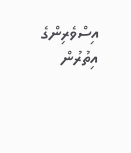އިސްވެރިންގެ އިތުރުން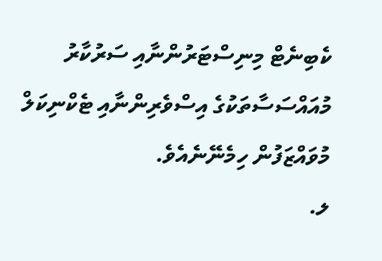ކެބިނެޓް މިނިސްޓަރުންނާއި ސަރުކާރު މުއައްސަސާތަކުގެ އިސްވެރިންނާއި ޓެކްނިކަލް މުވައްޒަފުން ހިމެނޭނެއެވެ.
ލ.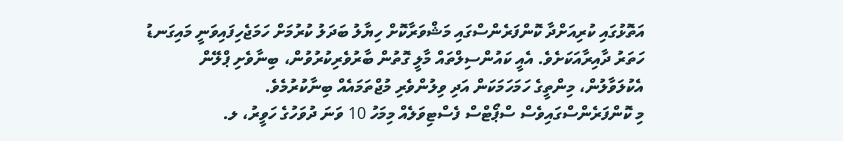އަތޮޅުގައި ކުރިއަށްދާ ކޮންފަރެންސްގައި މަޝްވަރާކޮށް ހިޔާލު ބަދަލު ކުރުމަށް ހަމަޖެހިފައިވަނީ މައިގަނޑު ހަތަރު ދާއިރާއަކަށެވެ. އެއީ ކައުންސިލްތައް މާލީ ގޮތުން ބާރުވެރިކުރުވުން، ބިނާވެށި ޕްލޭން އެކުލަވާލުން، މިންތީގެ ހަމަހަމަކަން އަދި ވިލުންވެރި މުޖްތަމައެއް ބިނާކުރުމެވެ.
މި ކޮންފަރެންސްގައިވެސް ސްޕޯޓްސް ފެސްޓިވަލެއް މިމަހު 10 ވަނަ ދުވަހުގެ ހަވީރު، ލ.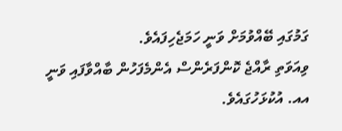ގަމުގައި ބޭއްވުމަށް ވަނީ ހަމަޖެހިފައެވެ.
ވިއަވަތި ރާއްޖެ ކޮންފަރެންސް އެންމެފަހުން ބާއްވާފައި ވަނީ އއ. އުކުޅަހުގައެވެ.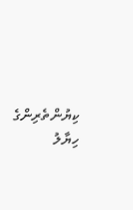ކިޔުންތެރިންގެ ހިޔާލު